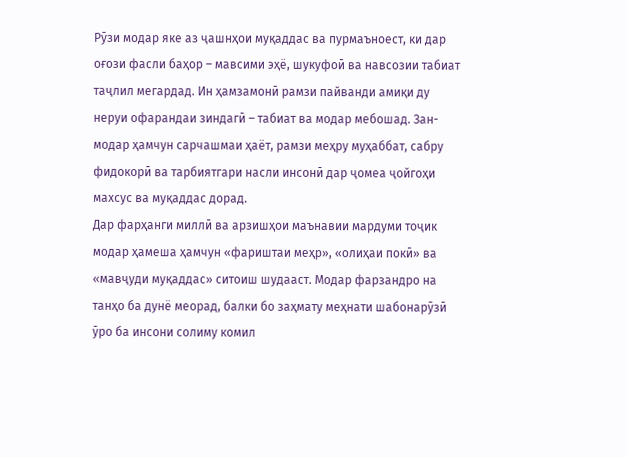Рӯзи модар яке аз ҷашнҳои муқаддас ва пурмаъноест, ки дар оғози фасли баҳор – мавсими эҳё, шукуфоӣ ва навсозии табиат таҷлил мегардад. Ин ҳамзамонӣ рамзи пайванди амиқи ду неруи офарандаи зиндагӣ – табиат ва модар мебошад. Зан-модар ҳамчун сарчашмаи ҳаёт, рамзи меҳру муҳаббат, сабру фидокорӣ ва тарбиятгари насли инсонӣ дар ҷомеа ҷойгоҳи махсус ва муқаддас дорад.
Дар фарҳанги миллӣ ва арзишҳои маънавии мардуми тоҷик модар ҳамеша ҳамчун «фариштаи меҳр», «олиҳаи покӣ» ва «мавҷуди муқаддас» ситоиш шудааст. Модар фарзандро на танҳо ба дунё меорад, балки бо заҳмату меҳнати шабонарӯзӣ ӯро ба инсони солиму комил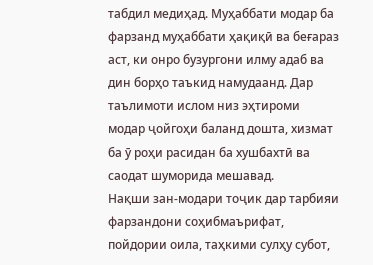табдил медиҳад. Муҳаббати модар ба фарзанд муҳаббати ҳақиқӣ ва беғараз аст, ки онро бузургони илму адаб ва дин борҳо таъкид намудаанд. Дар таълимоти ислом низ эҳтироми модар ҷойгоҳи баланд дошта, хизмат ба ӯ роҳи расидан ба хушбахтӣ ва саодат шуморида мешавад.
Нақши зан-модари тоҷик дар тарбияи фарзандони соҳибмаърифат, пойдории оила, таҳкими сулҳу субот,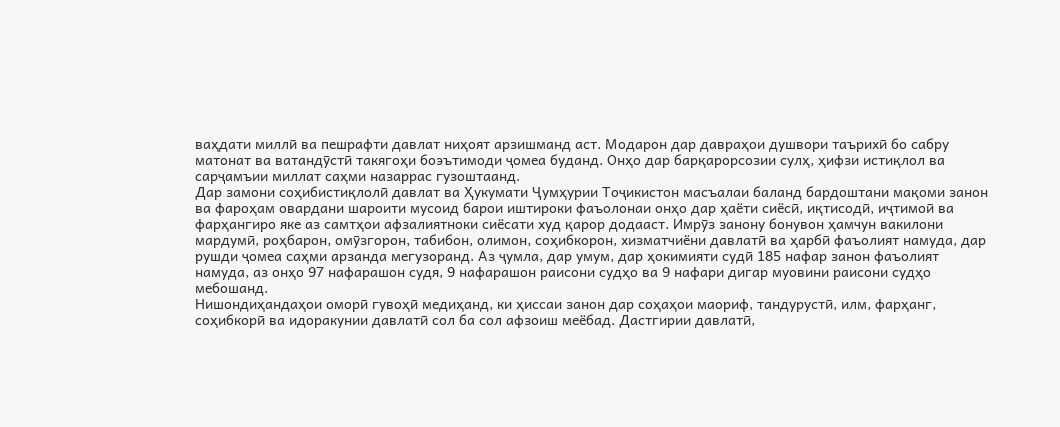ваҳдати миллӣ ва пешрафти давлат ниҳоят арзишманд аст. Модарон дар давраҳои душвори таърихӣ бо сабру матонат ва ватандӯстӣ такягоҳи боэътимоди ҷомеа буданд. Онҳо дар барқарорсозии сулҳ, ҳифзи истиқлол ва сарҷамъии миллат саҳми назаррас гузоштаанд.
Дар замони соҳибистиқлолӣ давлат ва Ҳукумати Ҷумҳурии Тоҷикистон масъалаи баланд бардоштани мақоми занон ва фароҳам овардани шароити мусоид барои иштироки фаъолонаи онҳо дар ҳаёти сиёсӣ, иқтисодӣ, иҷтимоӣ ва фарҳангиро яке аз самтҳои афзалиятноки сиёсати худ қарор додааст. Имрӯз занону бонувон ҳамчун вакилони мардумӣ, роҳбарон, омӯзгорон, табибон, олимон, соҳибкорон, хизматчиёни давлатӣ ва ҳарбӣ фаъолият намуда, дар рушди ҷомеа саҳми арзанда мегузоранд. Аз ҷумла, дар умум, дар ҳокимияти судӣ 185 нафар занон фаъолият намуда, аз онҳо 97 нафарашон судя, 9 нафарашон раисони судҳо ва 9 нафари дигар муовини раисони судҳо мебошанд.
Нишондиҳандаҳои оморӣ гувоҳӣ медиҳанд, ки ҳиссаи занон дар соҳаҳои маориф, тандурустӣ, илм, фарҳанг, соҳибкорӣ ва идоракунии давлатӣ сол ба сол афзоиш меёбад. Дастгирии давлатӣ,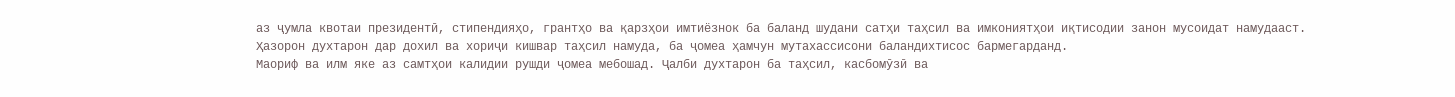аз ҷумла квотаи президентӣ, стипендияҳо, грантҳо ва қарзҳои имтиёзнок ба баланд шудани сатҳи таҳсил ва имкониятҳои иқтисодии занон мусоидат намудааст. Ҳазорон духтарон дар дохил ва хориҷи кишвар таҳсил намуда, ба ҷомеа ҳамчун мутахассисони баландихтисос бармегарданд.
Маориф ва илм яке аз самтҳои калидии рушди ҷомеа мебошад. Ҷалби духтарон ба таҳсил, касбомӯзӣ ва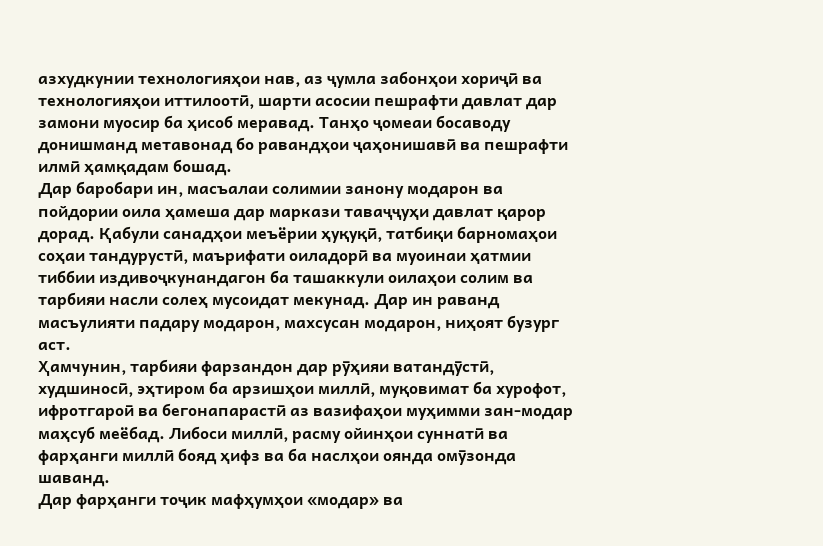азхудкунии технологияҳои нав, аз ҷумла забонҳои хориҷӣ ва технологияҳои иттилоотӣ, шарти асосии пешрафти давлат дар замони муосир ба ҳисоб меравад. Танҳо ҷомеаи босаводу донишманд метавонад бо равандҳои ҷаҳонишавӣ ва пешрафти илмӣ ҳамқадам бошад.
Дар баробари ин, масъалаи солимии занону модарон ва пойдории оила ҳамеша дар маркази таваҷҷуҳи давлат қарор дорад. Қабули санадҳои меъёрии ҳуқуқӣ, татбиқи барномаҳои соҳаи тандурустӣ, маърифати оиладорӣ ва муоинаи ҳатмии тиббии издивоҷкунандагон ба ташаккули оилаҳои солим ва тарбияи насли солеҳ мусоидат мекунад. Дар ин раванд масъулияти падару модарон, махсусан модарон, ниҳоят бузург аст.
Ҳамчунин, тарбияи фарзандон дар рӯҳияи ватандӯстӣ, худшиносӣ, эҳтиром ба арзишҳои миллӣ, муқовимат ба хурофот, ифротгароӣ ва бегонапарастӣ аз вазифаҳои муҳимми зан-модар маҳсуб меёбад. Либоси миллӣ, расму ойинҳои суннатӣ ва фарҳанги миллӣ бояд ҳифз ва ба наслҳои оянда омӯзонда шаванд.
Дар фарҳанги тоҷик мафҳумҳои «модар» ва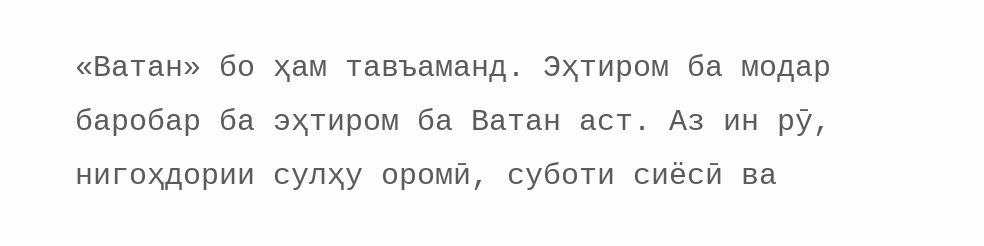«Ватан» бо ҳам тавъаманд. Эҳтиром ба модар баробар ба эҳтиром ба Ватан аст. Аз ин рӯ, нигоҳдории сулҳу оромӣ, суботи сиёсӣ ва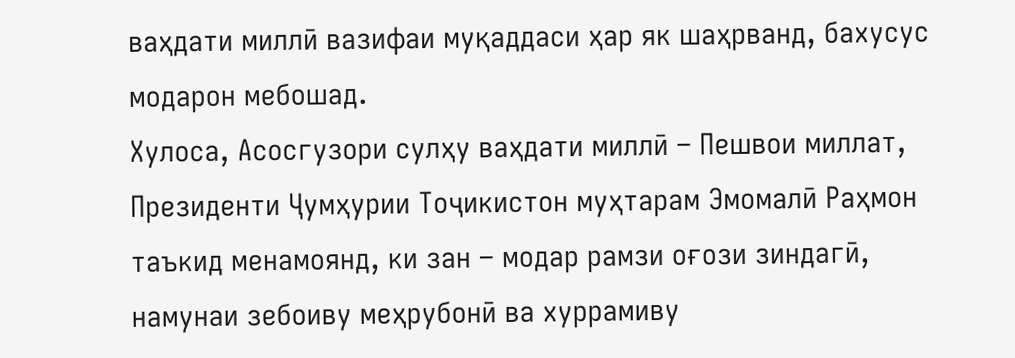ваҳдати миллӣ вазифаи муқаддаси ҳар як шаҳрванд, бахусус модарон мебошад.
Хулоса, Асосгузори сулҳу ваҳдати миллӣ – Пешвои миллат, Президенти Ҷумҳурии Тоҷикистон муҳтарам Эмомалӣ Раҳмон таъкид менамоянд, ки зан – модар рамзи оғози зиндагӣ, намунаи зебоиву меҳрубонӣ ва хуррамиву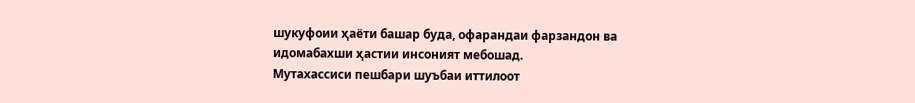шукуфоии ҳаёти башар буда, офарандаи фарзандон ва идомабахши ҳастии инсоният мебошад.
Мутахассиси пешбари шуъбаи иттилоот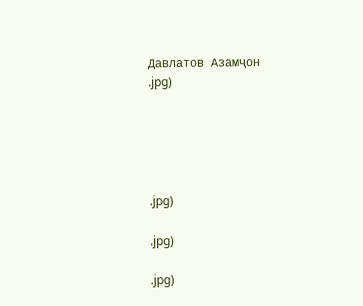Давлатов Азамҷон
.jpg)





.jpg)

.jpg)

.jpg)